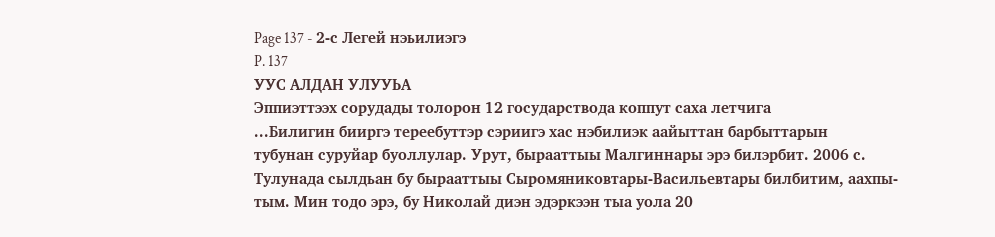Page 137 - 2-с Легей нэьилиэгэ
P. 137
УУС АЛДАН УЛУУЬА
Эппиэттээх сорудады толорон 12 государствода коппут саха летчига
...Билигин бииргэ тереебуттэр сэриигэ хас нэбилиэк аайыттан барбыттарын
тубунан суруйар буоллулар. Урут, бырааттыы Малгиннары эрэ билэрбит. 2006 с.
Тулунада сылдьан бу бырааттыы Сыромяниковтары-Васильевтары билбитим, аахпы-
тым. Мин тодо эрэ, бу Николай диэн эдэркээн тыа уола 20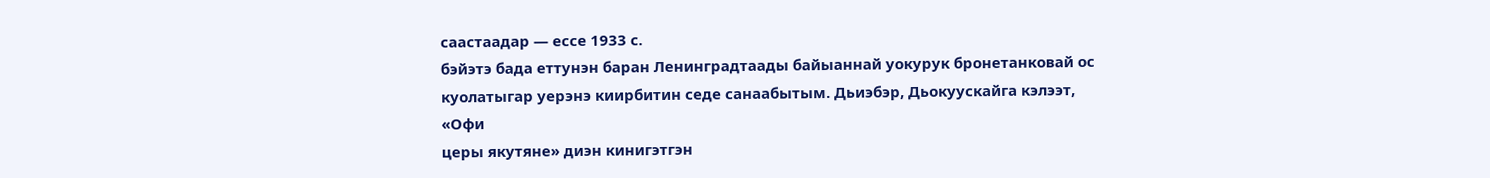саастаадар — ессе 1933 с.
бэйэтэ бада еттунэн баран Ленинградтаады байыаннай уокурук бронетанковай ос
куолатыгар уерэнэ киирбитин седе санаабытым. Дьиэбэр, Дьокуускайга кэлээт, «Офи
церы якутяне» диэн кинигэтгэн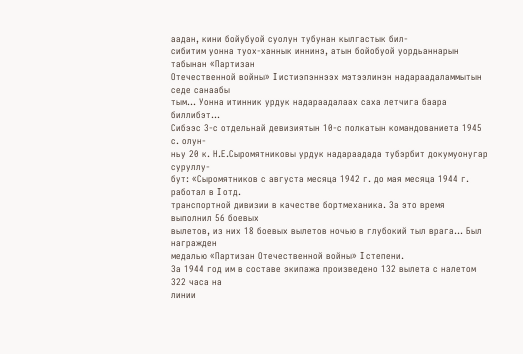аадан, кини бойубуой суолун тубунан кылгастык бил-
сибитим уонна туох-ханнык иннинэ, атын бойобуой уордьаннарын табынан «Партизан
Отечественной войны» I истиэпэннээх мэтээлинэн надараадаламмытын седе санаабы
тым... Уонна итинник урдук надараадалаах саха летчига баара биллибэт...
Сибээс 3-с отдельнай девизиятын 10-с полкатын командованиета 1945 с. олун-
ньу 20 к. Н.Е.Сыромятниковы урдук надараадада тубэрбит докумуонугар суруллу-
бут: «Сыромятников с августа месяца 1942 г. до мая месяца 1944 г. работал в I отд.
транспортной дивизии в качестве бортмеханика. За это время выполнил 56 боевых
вылетов, из них 18 боевых вылетов ночью в глубокий тыл врага... Был награжден
медалью «Партизан Отечественной войны» I степени.
За 1944 год им в составе экипажа произведено 132 вылета с налетом 322 часа на
линии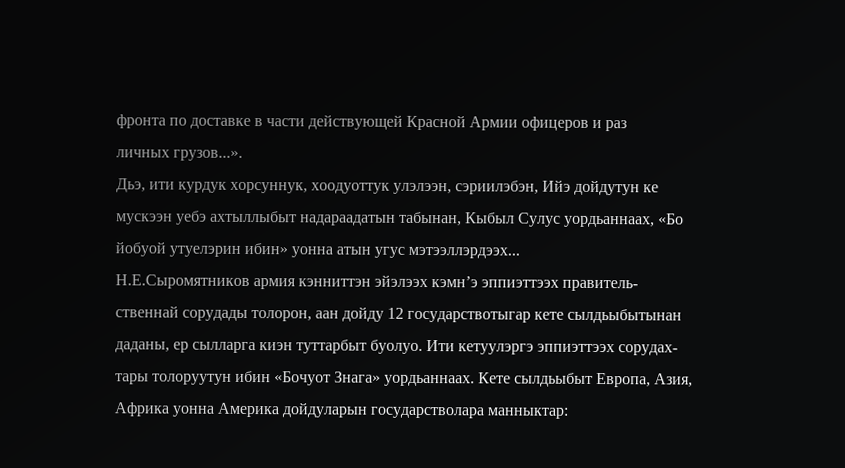фронта по доставке в части действующей Красной Армии офицеров и раз
личных грузов...».
Дьэ, ити курдук хорсуннук, хоодуоттук улэлээн, сэриилэбэн, Ийэ дойдутун ке
мускээн уебэ ахтыллыбыт надараадатын табынан, Кыбыл Сулус уордьаннаах, «Бо
йобуой утуелэрин ибин» уонна атын угус мэтээллэрдээх...
Н.Е.Сыромятников армия кэнниттэн эйэлээх кэмн’э эппиэттээх правитель-
ственнай сорудады толорон, аан дойду 12 государствотыгар кете сылдьыбытынан
даданы, ер сылларга киэн туттарбыт буолуо. Ити кетуулэргэ эппиэттээх сорудах-
тары толоруутун ибин «Бочуот Знага» уордьаннаах. Кете сылдьыбыт Европа, Азия,
Африка уонна Америка дойдуларын государстволара манныктар: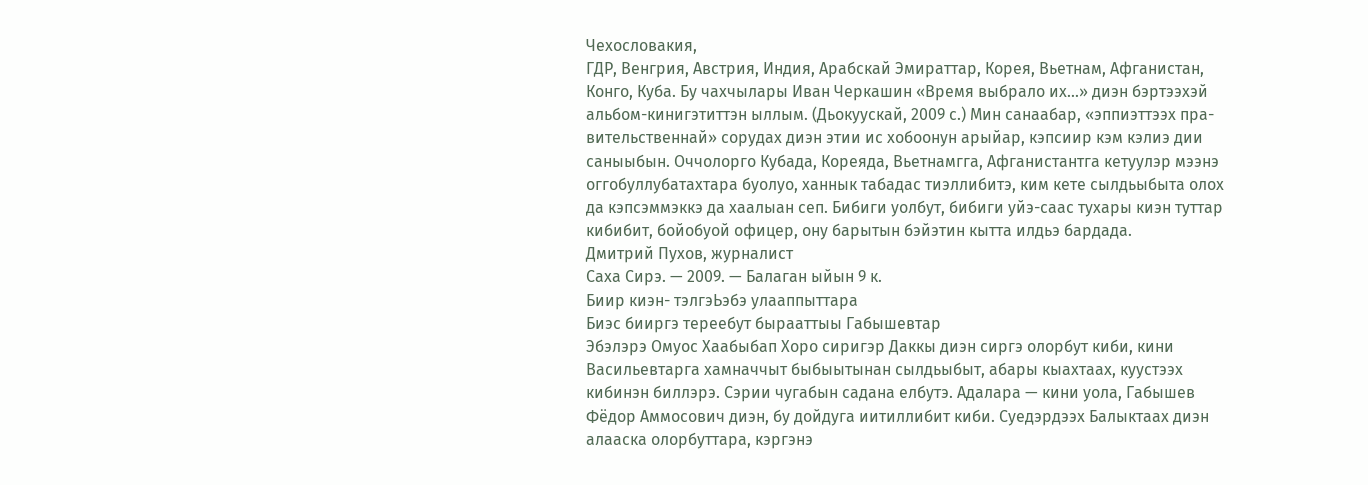Чехословакия,
ГДР, Венгрия, Австрия, Индия, Арабскай Эмираттар, Корея, Вьетнам, Афганистан,
Конго, Куба. Бу чахчылары Иван Черкашин «Время выбрало их...» диэн бэртээхэй
альбом-кинигэтиттэн ыллым. (Дьокуускай, 2009 с.) Мин санаабар, «эппиэттээх пра-
вительственнай» сорудах диэн этии ис хобоонун арыйар, кэпсиир кэм кэлиэ дии
саныыбын. Оччолорго Кубада, Кореяда, Вьетнамгга, Афганистантга кетуулэр мээнэ
оггобуллубатахтара буолуо, ханнык табадас тиэллибитэ, ким кете сылдьыбыта олох
да кэпсэммэккэ да хаалыан сеп. Бибиги уолбут, бибиги уйэ-саас тухары киэн туттар
кибибит, бойобуой офицер, ону барытын бэйэтин кытта илдьэ бардада.
Дмитрий Пухов, журналист
Саха Сирэ. — 2009. — Балаган ыйын 9 к.
Биир киэн- тэлгэЬэбэ улааппыттара
Биэс бииргэ тереебут бырааттыы Габышевтар
Эбэлэрэ Омуос Хаабыбап Хоро сиригэр Даккы диэн сиргэ олорбут киби, кини
Васильевтарга хамначчыт быбыытынан сылдьыбыт, абары кыахтаах, куустээх
кибинэн биллэрэ. Сэрии чугабын садана елбутэ. Адалара — кини уола, Габышев
Фёдор Аммосович диэн, бу дойдуга иитиллибит киби. Суедэрдээх Балыктаах диэн
алааска олорбуттара, кэргэнэ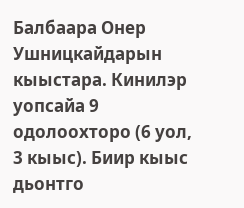Балбаара Онер Ушницкайдарын кыыстара. Кинилэр
уопсайа 9 одолоохторо (6 уол, 3 кыыс). Биир кыыс дьонтго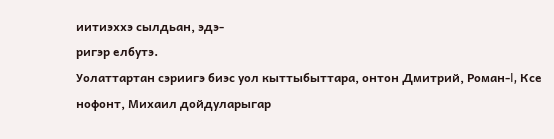иитиэххэ сылдьан, эдэ-
ригэр елбутэ.
Уолаттартан сэриигэ биэс уол кыттыбыттара, онтон Дмитрий, Роман-I, Ксе
нофонт, Михаил дойдуларыгар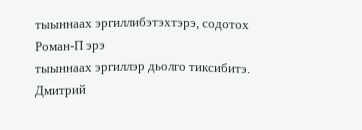тыыннаах эргиллибэтэхтэрэ, содотох Роман-П эрэ
тыыннаах эргиллэр дьолго тиксибитэ. Дмитрий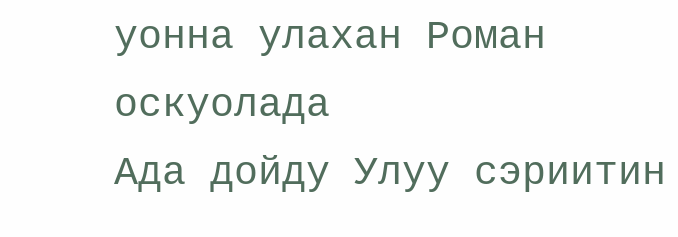уонна улахан Роман оскуолада
Ада дойду Улуу сэриитин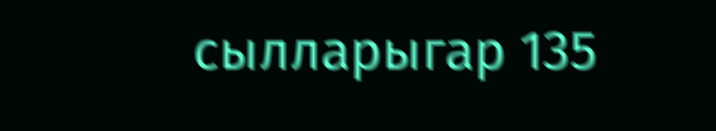сылларыгар 135